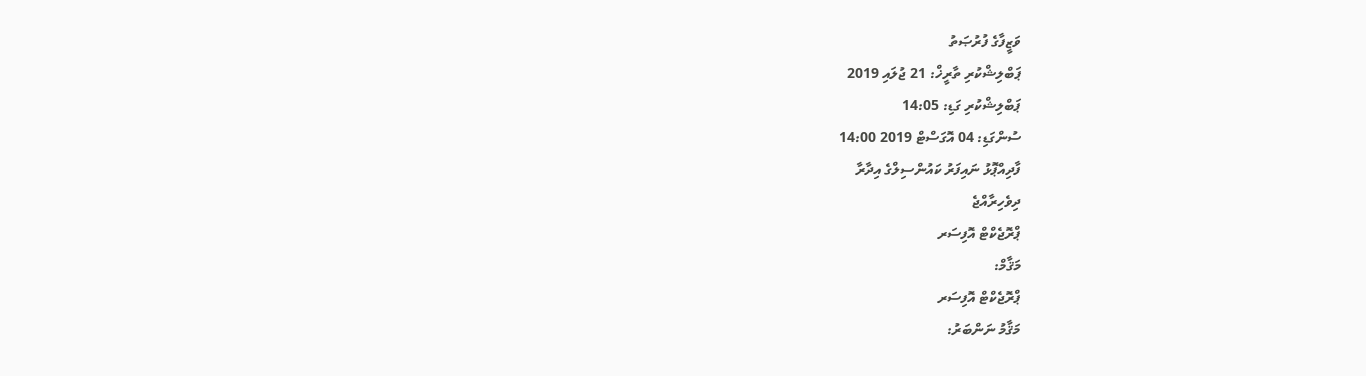ވަޒީފާގެ ފުރުޞަތު
ޕަބްލިޝްކުރި ތާރީޚް: 21 ޖުލައި 2019
ޕަބްލިޝްކުރި ގަޑި: 14:05
ސުންގަޑި: 04 އޮގަސްޓް 2019 14:00
ފާދިއްޕޮޅު ނައިފަރު ކައުންސިލްގެ އިދާރާ
ދިވެހިރާއްޖެ
ޕްރޮޖެކްޓް އޮފިސަރ
މަޤާމް:
ޕްރޮޖެކްޓް އޮފިސަރ
މަޤާމު ނަންބަރު: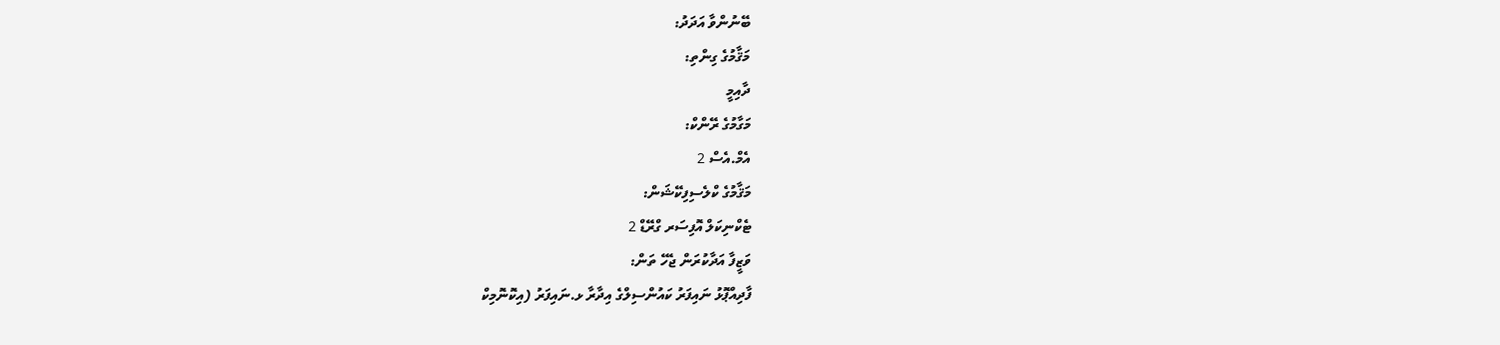ބޭނުންވާ އަދަދު:
މަޤާމުގެ ގިންތި:
ދާއިމީ
މަގާމުގެ ރޭންކް:
އެމް.އެސް 2
މަޤާމުގެ ކްލެސިފިކޭޝަން:
ޓެކްނިކަލް އޮފިސަރ ގްރޭޑް 2
ވަޒީފާ އަދާކުރަން ޖެހޭ ތަން:
ފާދިއްޕޮޅު ނައިފަރު ކައުންސިލްގެ އިދާރާ ޅ.ނައިފަރު (އިކޮނޮމިކް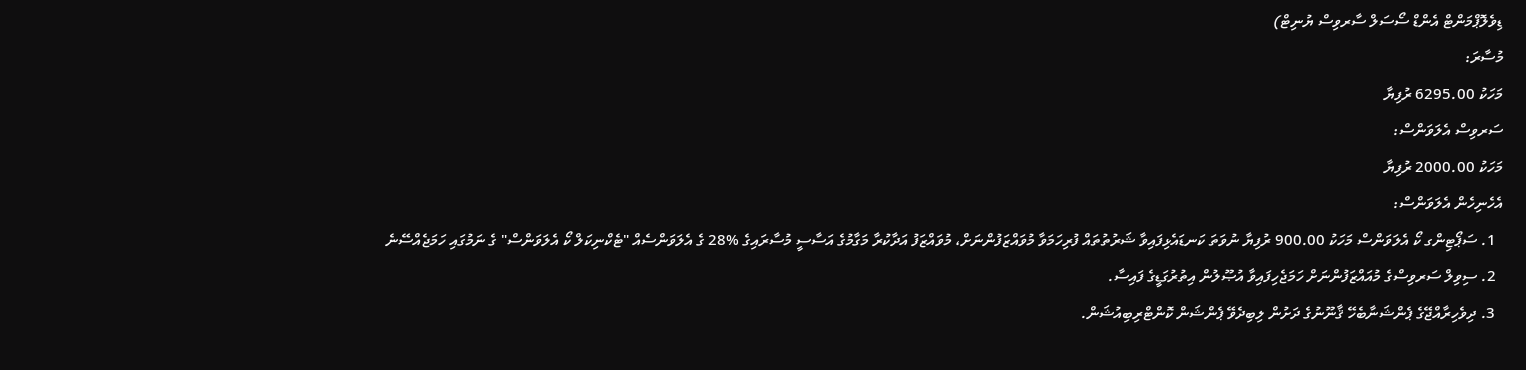ޑިވެލޮޕްމަންޓް އެންޑް ސޯސަލް ސާރވިސް ޔުނިޓް)
މުސާރަ:
މަހަކު 6295.00 ރުފިޔާ
ސަރވިސް އެލަވަންސް:
މަހަކު 2000.00 ރުފިޔާ
އެހެނިހެން އެލަވަންސް:
  1. ސަޕޯޓިންގ ކޯ އެލަވަންސް މަހަކު 900.00 ރުފިޔާ ނުވަތަ ކަނޑައެޅިފައިވާ ޝަރުތުތައް ފުރިހަމަވާ މުވައްޒަފުންނަށް، މުވައްޒަފު އަދާކުރާ މަގާމުގެ އަސާސީ މުސާރައިގެ %28 ގެ އެލަވަންސެއް "ޓެކްނިކަލް ކޯ އެލަވަންސް" ގެ ނަމުގައި ހަމަޖެއްސޭނެ
  2. ސިވިލް ސަރވިސްގެ މުއައްޒަފުންނަށް ހަމަޖެހިފައިވާ އުޞޫލުން އިތުރުގަޑީގެ ފައިސާ.
  3. ދިވެހިރާއްޖޭގެ ޕެންޝަނާބެހޭ ޤާނޫނުގެ ދަށުން ލިބިދެވޭ ޕެންޝަން ކޮންޓްރިބިއުޝަން.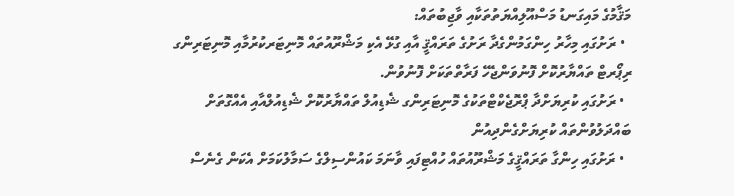މަޤާމުގެ މައިގަނޑު މަސްއޫލިއްޔަތުތަކާއި ވާޖިބުތައް:
  • ރަށުގައި މިހާރު ހިންގަމުންގެދާ ރަށުގެ ތަރައްޤީ އާއި ގުޅޭ އެކި މަޝްރޫއުތައް މޮނިޓަރކުރުމާއި މޮނިޓަރިންގ ރިޕޯރޓް ތައްޔާރުކޮށް ފޮނުވަންޖެހޭ ފަރާތްތަކަށް ފޮނުވުން.
  • ރަށުގައި ކުރިޔަށްދާ ޕްރޮޖެކްޓްތަކުގެ މޮނިޓަރިންގ ޝެޑިއުލް ތައްޔާރުކޮށް ޝެޑިއުލްއާއި އެއްގޮތަށް ބައްދަލުވުންތައް ކުރިޔަށްގެންދިއުން
  • ރަށުގައި ހިންގާ ތަރައްޤީގެ މަޝްރޫއުތައް ހުއްޓިފައި ވާނަމަ ކައުންސިލްގެ ސަމާލުކަމަށް އެކަން ގެނެސް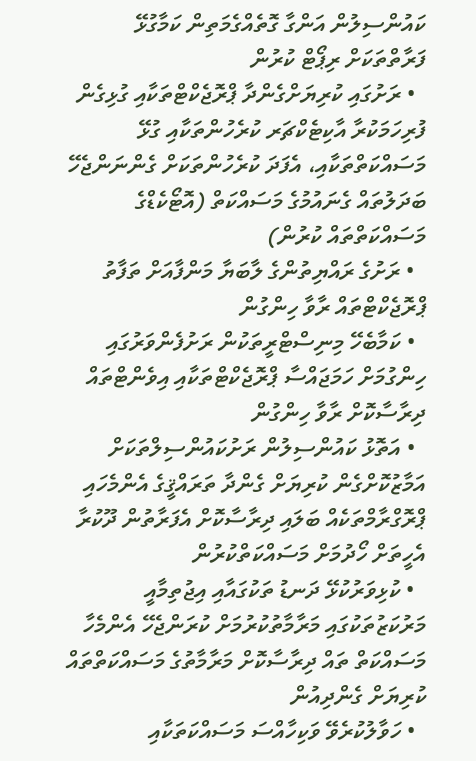ކައުންސިލުން އަންގާ ގޮތެއްގެމަތިން ކަމާގުޅޭ ފަރާތްތަކަށް ރިޕޯޓް ކުރުން
  • ރަށުގައި ކުރިޔަށްގެންދާ ޕްރޮޖެކްޓްތަކާއި ގުޅިގެން ފުރިހަމަކުރާ އާކިޓެކްޗަރ ކުރެހުންތަކާއި ގުޅޭ މަސައްކަތްތަކާއި، އެފަދަ ކުރެހުންތަކަށް ގެންނަންޖެހޭ ބަދަލުތައް ގެނައުމުގެ މަސައްކަތް (އޮޓޯކެޑްގެ މަސައްކަތްތައް ކުރުން)
  • ރަށުގެ ރައްޔިތުންގެ ލާބަޔާ މަންފާއަށް ތަފާތު ޕްރޮޖެކްޓްތައް ރާވާ ހިންގުން
  • ކަމާބެހޭ މިނިސްޓްރީތަކުން ރަށުފެންވަރުގައި ހިންގުމަށް ހަމަޖައްސާ ޕްރޮޖެކްޓްތަކާއި އިވެންޓްތައް ދިރާސާކޮށް ރާވާ ހިންގުން
  • އަތޮޅު ކައުންސިލުން ރަށުކައުންސިލްތަކަށް އަމާޒުކޮށްގެން ކުރިޔަށް ގެންދާ ތަރައްޤީގެ އެންމެހައި ޕްރޮގްރާމްތަކެއް ބަލައި ދިރާސާކޮށް އެފަރާތުން ދޫކުރާ އެހީތަށް ހޯދުމަށް މަސައްކަތްކުރުން
  • ކުޅިވަރުކުޅޭ ދަނޑު ތަކުގައާއި އިޖުތިމާއީ މަރުކަޒުތަކުގައި މަރާމާތުކުރުމަށް ކުރަންޖެހޭ އެންމެހާ މަސައްކަތް ތައް ދިރާސާކޮށް މަރާމާތުގެ މަސައްކަތްތައް ކުރިޔަށް ގެންދިއުން
  • ހަވާލުކުރެވޭ ވަކިހާއްސަ މަސައްކަތަކާއި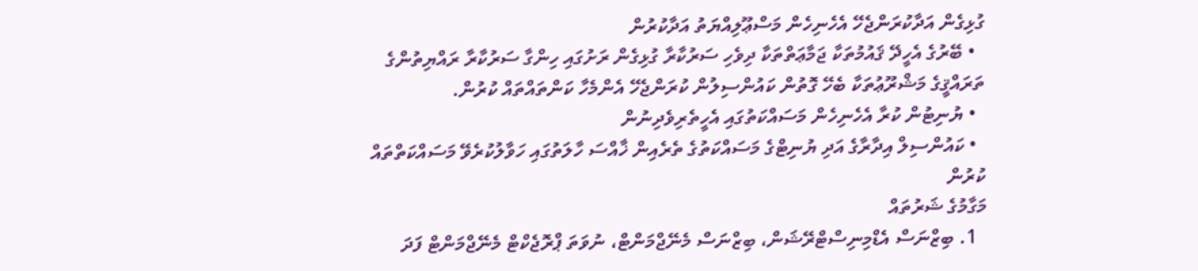ގުޅިގެން އަދާކުރަންޖެހޭ އެހެނިހެން މަސްޢޫލިއްޔަތު އަދާކުރުން
  • ބޭރުގެ އެހީދޭ ޤައުމުތަކާ ޖަމާޢަތްތަކާ ދިވެހި ސަރުކާރާ ގުޅިގެން ރަށުގައި ހިންގާ ސަރުކާރާ ރައްޔިތުންގެ ތަރައްޤީގެ މަޝްރޫޢުތަކާ ބެހޭ ގޮތުން ކައުންސިލުން ކުރަންޖެހޭ އެންމެހާ ކަންތައްތައް ކުރުން.
  • ޔުނިޓުން ކުރާ އެހެނިހެން މަސައްކަތުގައި އެހީތެރިވެދިނުން
  • ކައުންސިލް އިދާރާގެ އަދި ޔުނިޓްގެ މަސައްކަތުގެ ތެރެއިން ޚާއްސަ ހާލަތުގައި ހަވާލުކުރެވޭ މަސައްކަތްތައް ކުރުން
މަގާމުގެ ޝަރުތައް
  1. ބިޒްނަސް އެޑްމިނިސްޓްރޭޝަން، ބިޒްނަސް މެނޭޖްމަންޓް، ނުވަތަ ޕްރޮޖެކްޓް މެނޭޖްމަންޓް ފަދަ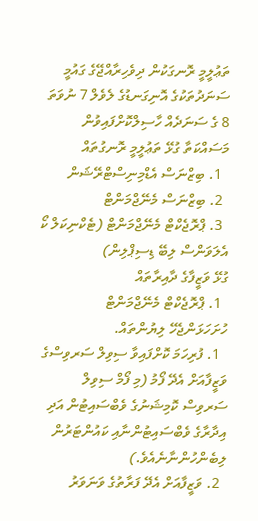ތަޢުލީމީ ރޮނގަކުން ދިވެހިރާއްޖޭގެ ގައުމީ ސަނަދުތަކުގެ އޮނިގަނޑުގެ ލެވެލް 7 ނުވަތަ 8 ގެ ސަނަދެއް ހާސިލްކޮށްފައިވުން
މަސައްކަތާ ގުޅޭ ތަޢުލީމީ ރޮނގުތައް
  1. ބިޒްނަސް އެޑްމިނިސްޓްރޭޝަން
  2. ބިޒްނަސް މެނޭޖްމަންޓް
  3. ޕްރޮޖެކްޓް މެނޭޖްމަންޓް (ޓެކްނިކަލް ކޯ އެލަވަންސް ލިބޭ ޑިސިޕްލިން)
ގުޅޭ ވަޒީފާގެ ދާއިރާތައް
  1. ޕްރޮޖެކްޓް މެނޭޖްމަންޓް
ހުށަހަޅަންޖެހޭ ލިޔުންތައް.
  1. ފުރިހަމަ ކޮށްފައިވާ ސިވިލް ސަރވިސްގެ ވަޒީފާއަށް އެދޭ ފޯމު (މި ފޯމް ސިވިލް ސަރވިސް ކޮމިޝަނުގެ ވެބްސައިޓުން އަދި އިދާރާގެ ވެބްސައިޓުންނާއި ކައުންޓަރުން ލިބެންހުންނާނެއެވެ.)
  2. ވަޒީފާއަށް އެދޭ ފަރާތުގެ ވަނަވަރު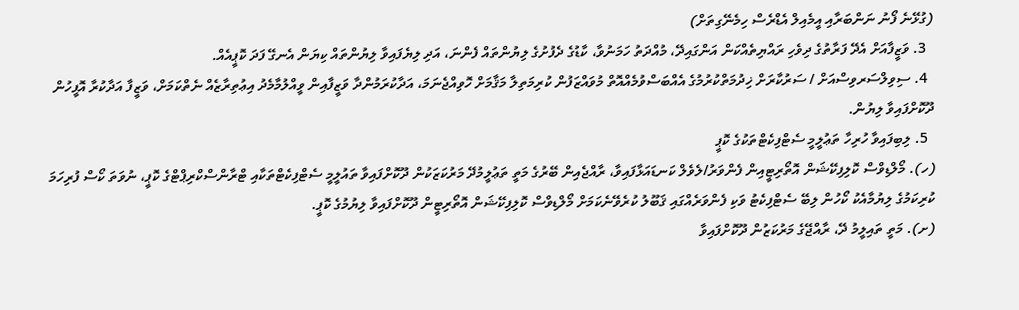(ގުޅޭނެ ފޯނު ނަންބަރާއި އީމެއިލް އެޑްރެސް ހިމެނޭގިތަށް)
  3. ވަޒީފާއަށް އެދޭ ފަރާތުގެ ދިވެހި ރައްޔިތެއްކަން އަންގައިދޭ، މުއްދަތު ހަމަނުވާ، ކާޑުގެ ދެފުށުގެ ލިޔުންތައް ފެންނަ، އަދި ލިޔެފައިވާ ލިޔުންތައް ކިޔަން އެނގޭ ފަދަ ކޮޕީއެއް.
  4. ސިވިލްސަރވިސްއަށް / ސަރުކާރަށް ޚިދުމަތްކުރުމުގެ އެއްބަސްވުމެއްއޮތް މުވައްޒަފުން ކުރިމަތިލާ މަޤާމަށް ހޮވިއްޖެނަމަ، އަދާކުރަމުންދާ ވަޒީފާއިން ވީއްލުމާމެދު އިޢުތިރާޒެއް ނެތްކަމަށް، ވަޒީފާ އަދާކުރާ އޮފީހުން ދޫކޮށްފައިވާ ލިޔުން.
  5. ލިބިފައިވާ ހުރިހާ ތަޢުލީމީ ސެޓްފިކެޓްތަކުގެ ކޮޕީ
(ހ). މޯލްޑިވްސް ކޮލިފިކޭޝަން އޮތޯރިޓީއިން ފެންވަރު/ލެވެލް ކަނޑައަޅާފައިވާ، ރާއްޖެއިން ބޭރުގެ މަތީ ތަޢުލީމުދޭ މަރުކަޒަކުން ދޫކޮށްފައިވާ ތައުލީމީ ސެޓްފިކެޓްތަކާއި ޓްރާންސްކްރިޕްޓްގެ ކޮޕީ، ނުވަތަ ކޯސް ފުރިހަމަ ކުރިކަމުގެ ލިޔުމާއެކު ކޯހުން ލިބޭ ސެޓްފިކެޓު ވަކި ފެންވަރެއްގައި ޤަބޫލު ކުރެވޭނެކަމަށް މޯލްޑިވްސް ކޮލިފިކޭޝަން އޮތޯރިޓީން ދޫކޮށްފައިވާ ލިޔުމުގެ ކޮޕީ.
(ށ). މަތީ ތައިލީމު ދޭ، ރާއްޖޭގެ މަރުކަޒުން ދޫކޮށްފައިވާ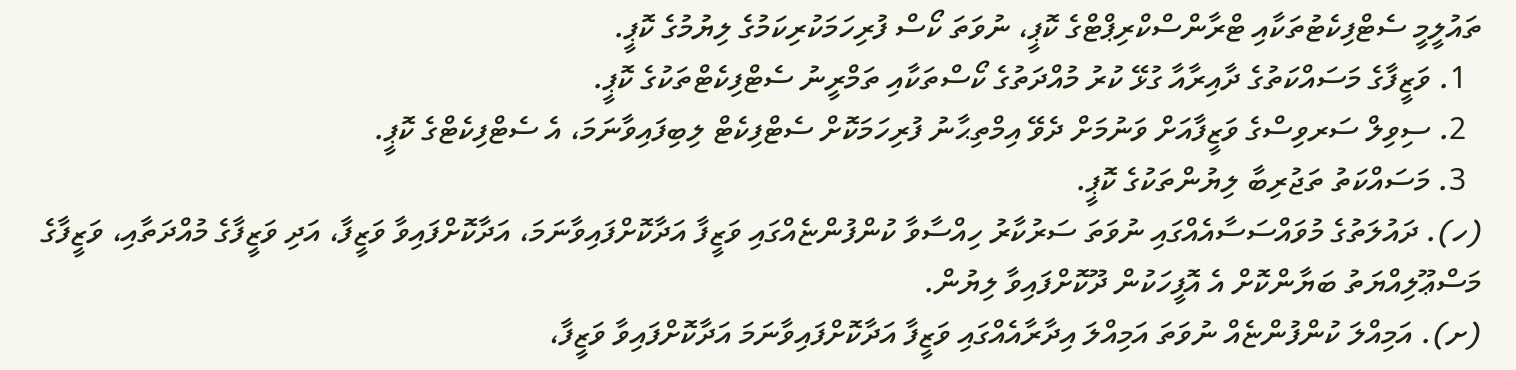ތައުލީމީ ސެޓްފިކެޓުތަކާއި ޓްރާންސްކްރިޕްޓްގެ ކޮޕީ، ނުވަތަ ކޯސް ފުރިހަމަކުރިކަމުގެ ލިޔުމުގެ ކޮޕީ.
  1. ވަޒީފާގެ މަސައްކަތުގެ ދާއިރާއާ ގުޅޭ ކުރު މުއްދަތުގެ ކޯސްތަކާއި ތަމްރީނު ސެޓްފިކެޓްތަކުގެ ކޮޕީ.
  2. ސިވިލް ސަރވިސްގެ ވަޒީފާއަށް ވަނުމަށް ދެވޭ އިމްތިޙާނު ފުރިހަމަކޮށް ސެޓްފިކެޓް ލިބިފައިވާނަމަ، އެ ސެޓްފިކެޓްގެ ކޮޕީ.
  3. މަސައްކަތު ތަޖުރިބާ ލިޔުންތަކުގެ ކޮޕީ.
(ހ). ދައުލަތުގެ މުވައްސަސާއެއްގައި ނުވަތަ ސަރުކާރު ހިއްސާވާ ކުންފުންޏެއްގައި ވަޒީފާ އަދާކޮށްފައިވާނަމަ، އަދާކޮށްފައިވާ ވަޒީފާ، އަދި ވަޒީފާގެ މުއްދަތާއި، ވަޒީފާގެ މަސްޢޫލިއްޔަތު ބަޔާންކޮށް އެ އޮފީހަކުން ދޫކޮށްފައިވާ ލިޔުން.
(ށ). އަމިއްލަ ކުންފުންޏެއް ނުވަތަ އަމިއްލަ އިދާރާއެއްގައި ވަޒީފާ އަދާކޮށްފައިވާނަމަ އަދާކޮށްފައިވާ ވަޒީފާ،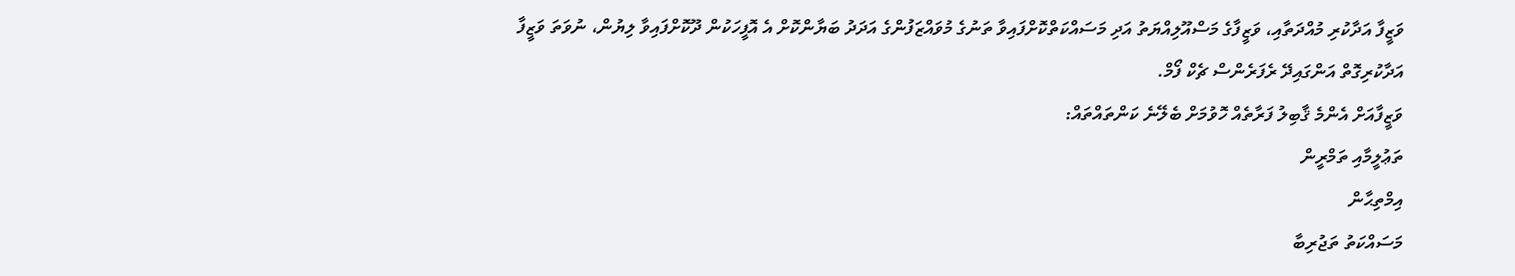ވަޒީފާ އަދާކުރި މުއްދަތާއި، ވަޒީފާގެ މަސްއޫލިއްޔަތު އަދި މަސައްކަތްކޮށްފައިވާ ތަނުގެ މުވައްޒަފުންގެ އަދަދު ބަޔާންކޮށް އެ އޮފީހަކުން ދޫކޮށްފައިވާ ލިޔުން، ނުވަތަ ވަޒީފާ އަދާކުރިގޮތް އަންގައިދޭ ރެފަރެންސް ޗެކް ފޯމް.
ވަޒީފާއަށް އެންމެ ޤާބިލު ފަރާތެއް ހޮވުމަށް ބެލޭނެ ކަންތައްތައް:
ތަޢުލީމާއި ތަމްރީން
އިމްތިޙާން
މަސައްކަތު ތަޖުރިބާ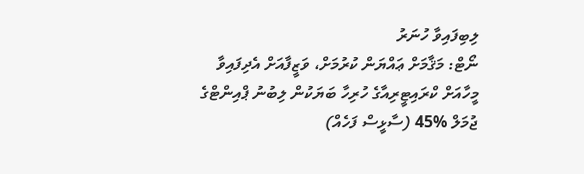ލިބިފައިވާ ހުނަރު
ނޯޓް: މަޤާމަށް ޢައްޔަން ކުރުމަށް، ވަޒީފާއަށް އެދިފައިވާ މީހާއަށް ކްރައިޓީރިއާގެ ހުރިހާ ބަޔަކުން ލިބުނު ޕްއިންޓްގެ ޖުމަލް %45 (ސާޅީސް ފަހެއް)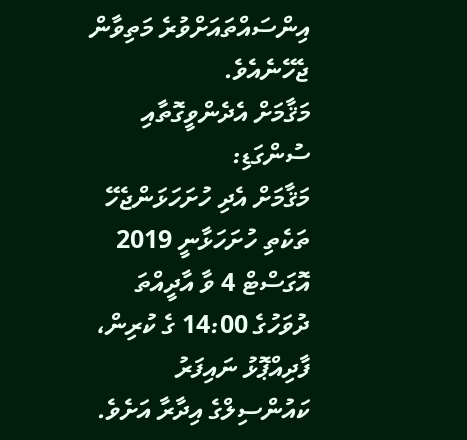އިންސައްތައަށްވުރެ މަތިވާން ޖެހޭނެއެވެ.
މަޤާމަށް އެދެންވީގޮތާއި ސުންގަޑި:
މަޤާމަށް އެދި ހުށަހަޅަންޖެހޭ ތަކެތި ހުށަހަޅާނީ 2019 އޮގަސްޓް 4 ވާ އާދީއްތަ ދުވަހުގެ 14:00 ގެ ކުރިން، ފާދިއްޕޮޅު ނައިފަރު ކައުންސިލްގެ އިދާރާ އަށެވެ.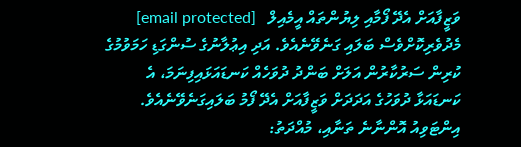ވަޒީފާއަށް އެދޭ ފޯމާއި ލިޔުންތައް އީމެއިލް   [email protected] މެދުވެރިކޮށްވެސް ބަލައި ގަނެވޭނެއެވެ. އަދި އިޢުލާނުގެ ސުންގަޑި ހަމަވުމުގެ ކުރިން ސަރުކާރުން އަލަށް ބަންދު ދުވަހެއް ކަނޑައަޅައިފިނަމަ، އެ ކަނޑައަޅާ ދުވަހުގެ އަދަދަށް ވަޒީފާއަށް އެދޭ ފޯމު ބަލައިގަނެވޭނެއެވެ.
އިންޓަވިއު އޮންނާނެ ތަނާއި، މުއްދަތު: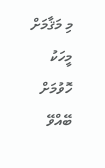މި މަޤާމަށް މީހަކު ހޮވުމަށް ބޭއްވޭ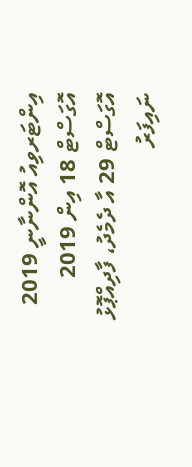އިންޓަރވިއު އޮންނާނީ 2019 އޮގަސްޓް 18 އިން 2019 އޮގަސްޓް 29 އާ ދެމެދު، ފާދިއްޕޮޅު ނައިފަރު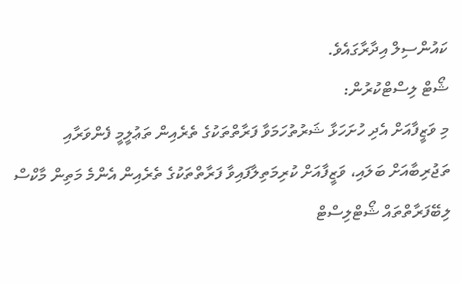ކައުންސިލް އިދާރާގައެވެ.
ޝޯޓް ލިސްޓްކުރުން:
މި ވަޒީފާއަށް އެދި ހުށަހަޅާ ޝަރުތުހަމަވާ ފަރާތްތަކުގެ ތެރެއިން ތަޢުލީމީ ފެންވަރާއި ތަޖުރިބާއަށް ބަލައި، ވަޒީފާއަށް ކުރިމަތިލާފައިވާ ފަރާތްތަކުގެ ތެރެއިން އެންމެ މަތިން މާކްސް ލިބޭފަރާތްތައް ޝޯޓްލިސްޓް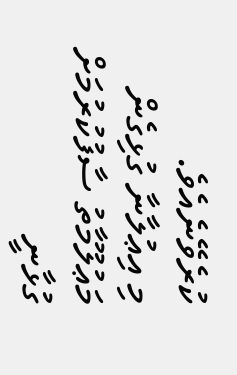ކުރެވޭނެއެވެ.
މި އިޢުލާނާ ގުޅިގެން މަޢުލޫމާތު ސާފުކުރުމަށް ގުޅާނީ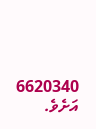6620340 އަށެވެ.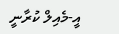އީ-މެއިލް ކުރާނީ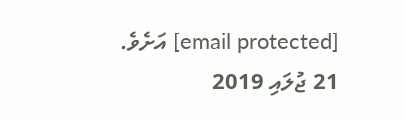[email protected] އަށެވެ.
21 ޖުލައި 2019